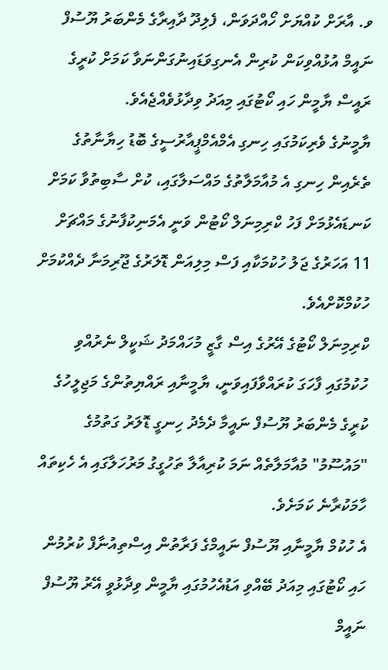ވ. އާރަށް ކުއްޔަށް ހޯއްދަވަން، ފެލިދޫ ދާއިރާގެ މެންބަރު ޔޫސުފް ނައީމް އުޅުއްވިކަން ކުރިން އެނގިވަޑައިނުގަންނަވާ ކަމަށް ކުރީގެ ރައީސް ޔާމީން ހައި ކޯޓުގައި މިއަދު ވިދާޅުވެއްޖެއެވެ.
ޔާމީނުގެ ވެރިކަމުގައި ހިނގި އެމްއެމްޕީއާރުސީގެ ބޮޑު ހިޔާނާތުގެ ތެރެއިން ހިނގި އެ މުއާމަލާތުގެ މައްސަލާގައި، ކުށް ސާބިތުވާ ކަމަށް ކަނޑައެޅުމަށް ފަހު ކްރިމިނަލް ކޯޓުން ވަނީ އެމަނިކުފާނުގެ މައްޗަށް 11 އަހަރުގެ ޖަލު ހުކުމަކާއި ފަސް މިލިއަން ޑޮލަރުގެ ޖޫރިމަނާ ދެއްކުމަށް ހުކުމްކޮށްއެވެ.
ކްރިމިނަލް ކޯޓުގެ އޭރުގެ އިސް ގާޒީ މުހައްމަދު ޝަކީލް ނެރުއްވި ހުކުމުގައި ފާހަގަ ކުރައްވާފައިވަނީ، ޔާމީނާއި ރައްޔިތުންގެ މަޖިލީހުގެ ކުރީގެ މެންބަރު ޔޫސުފް ނައީމާ ދެމެދު ހިނގީ ޑޮލަރު ގަތުމުގެ "މައުސޫމު" މުއާމަލާތެއް ނަމަ ކުރިއާލާ ތަހުގީގު މަރުހަލާގައި އެ ހެކިތައް ހާމަކުރާނެ ކަމަށެވެ.
އެ ހުކުމް ޔާމީނާއި ޔޫސުފް ނައީމްގެ ފަރާތުން އިސްތިއުނާފް ކުރުމުން ހައި ކޯޓުގައި މިއަދު ބޭއްވި އަޑުއެހުމުގައި ޔާމީން ވިދާޅުވީ އޭރު ޔޫސުފް ނައީމް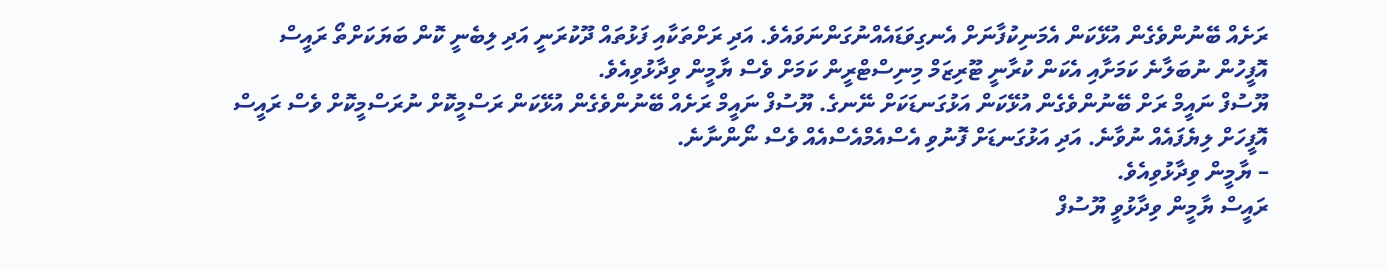ރަށެއް ބޭނުންވެގެން އުޅޭކަން އެމަނިކުފާނަށް އެނގިވަޑައެއްނުގަންނަވައެވެ. އަދި ރަށްތަކާއި ފަޅުތައް ދޫކުރަނީ އަދި ލިބެނީ ކޮން ބަޔަކަށްތޯ ރައީސް އޮފީހުން ނުބަލާނެ ކަމަށާއި އެކަން ކުރާނީ ޓޫރިޒަމް މިނިސްޓްރީން ކަމަށް ވެސް ޔާމީން ވިދާޅުވިއެވެ.
ޔޫސުފް ނައީމް ރަށް ބޭނުންވެގެން އުޅޭކަން އަޅުގަނޑަކަށް ނޭނގެ. ޔޫސުފް ނައީމް ރަށެއް ބޭނުންވެގެން އުޅޭކަން ރަސްމީކޮށް ނުރަސްމީކޮށް ވެސް ރައީސް އޮފީހަށް ލިޔެފައެއް ނުވާނެ. އަދި އަޅުގަނޑަށް ފޮނުވި އެސްއެމްއެސްއެއް ވެސް ނޯންނާނެ.
– ޔާމީން ވިދާޅުވިއެވެ.
ރައީސް ޔާމީން ވިދާޅުވީ ޔޫސުފް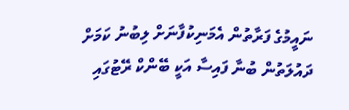ނައީމުގެ ފަރާތުން އެމަނިކުފާނަށް ލިބުނު ކަމަށް ދައުލަތުން ބުނާ ފައިސާ އަކީ ބޭންކް ރޭޓުގައި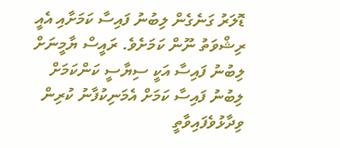ޑޮލަރު ގަނެގެން ލިބުނު ފައިސާ ކަމަށާއި އެއީ ރިޝްވަތު ނޫން ކަމަށެވެ. ރައީސް ޔާމީނަށް ލިބުނު ފައިސާ އަކީ ސިޔާސީ ކަންކަމަށް ލިބުނު ފައިސާ ކަމަށް އެމަނިކުފާނު ކުރިން ވިދާޅުވެފައިވާތީ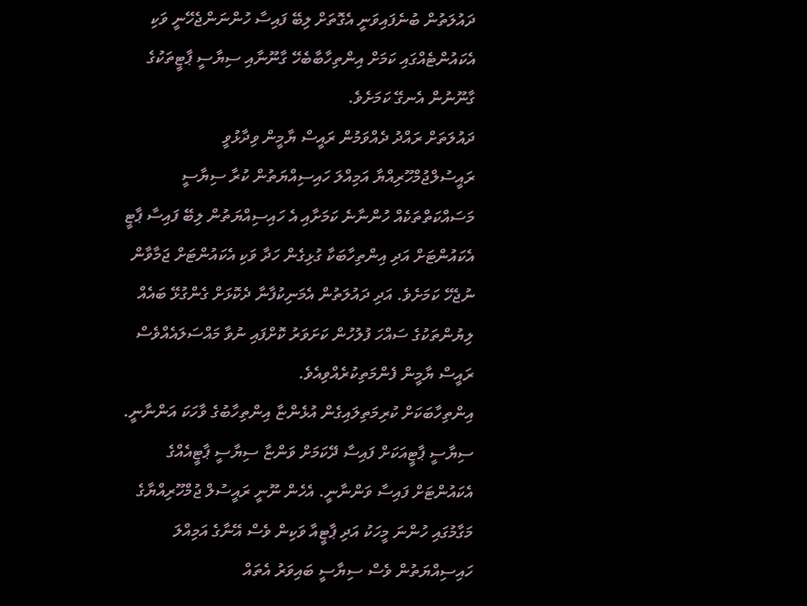ދައުލަތުން ބުނެފައިވަނީ އެގޮތަށް ލިބޭ ފައިސާ ހުންނަންޖެހޭނީ ވަކި އެކައުންޓެއްގައި ކަމަށް އިންތިހާބާބެހޭ ގާނޫނާއި ސިޔާސީ ޕާޓީތަކުގެ ގާނޫނުން އެނގޭ ކަމަށެވެ.
ދައުލަތަށް ރައްދު ދެއްވަމުން ރައީސް ޔާމީން ވިދާޅުވީ ރައީސުލްޖުމްހޫރިއްޔާ އަމިއްލަ ހައިސިއްޔަތުން ކުރާ ސިޔާސީ މަސައްކަތްތަކެއް ހުންނާނެ ކަމަށާއި އެ ހައިސިއްޔަތުން ލިބޭ ފައިސާ ޕާޓީ އެކައުންޓަށް އަދި އިންތިހާބަކާ ގުޅިގެން ހަދާ ވަކި އެކައުންޓަށް ޖަމާވާން ނުޖެހޭ ކަމަށެވެ. އަދި ދައުލަތުން އެމަނިކުފާނާ ދެކޮޅަށް ގެންގުޅޭ ބައެއް ލިޔުންތަކުގެ ސައްހަ ފުލުހުން ކަށަވަރު ކޮށްފައި ނުވާ މައްސަލައެއްވެސް ރައީސް ޔާމީން ފެންމަތިކުރެއްވިއެވެ.
އިންތިހާބަކަށް ކުރިމަތިލައިގެން އުޅެންޏާ އިންތިހާބުގެ ވާހަކަ އަންނާނީ. ސިޔާސީ ޕާޓީއަކަށް ފައިސާ ދޭކަމަށް ވަންޏާ ސިޔާސީ ޕާޓީއެއްގެ އެކައުންޓަށް ފައިސާ ވަންނާނީ. އެހެން ނޫނީ ރައީސުލް ޖުމްހޫރިއްޔާގެ މަގާމުގައި ހުންނަ މީހަކު އަދި ޕާޓީއާ ވަކިން ވެސް އޭނާގެ އަމިއްލަ ހައިސިއްޔަތުން ވެސް ސިޔާސީ ބައިވަރު އެތައް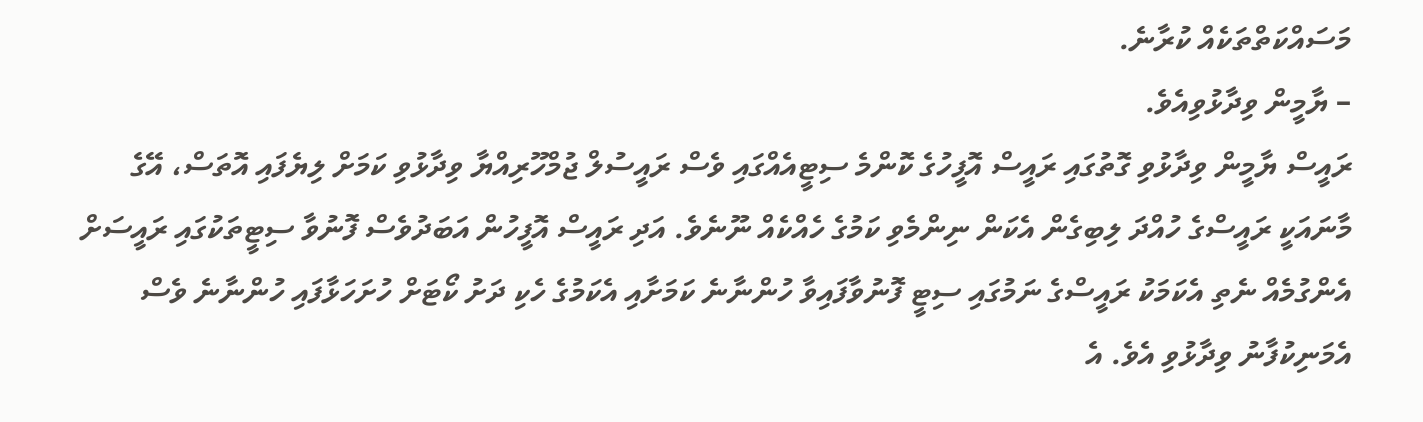މަސައްކަތްތަކެއް ކުރާނެ.
– ޔާމީން ވިދާޅުވިއެވެ.
ރައީސް ޔާމީން ވިދާޅުވި ގޮތުގައި ރައީސް އޮފީހުގެ ކޮންމެ ސިޓީއެއްގައި ވެސް ރައީސުލް ޖުމްހޫރިއްޔާ ވިދާޅުވި ކަމަށް ލިޔެފައި އޮތަސް، އޭގެ މާނައަކީ ރައީސްގެ ހުއްދަ ލިބިގެން އެކަން ނިންމެވި ކަމުގެ ހެއްކެއް ނޫނެވެ. އަދި ރައީސް އޮފީހުން އަބަދުވެސް ފޮނުވާ ސިޓީތަކުގައި ރައީސަށް އެންގުމެއް ނެތި އެކަމަކު ރައީސްގެ ނަމުގައި ސިޓީ ފޮނުވާފައިވާ ހުންނާނެ ކަމަށާއި އެކަމުގެ ހެކި ދަށު ކޯޓަށް ހުށަހަޅާފައި ހުންނާނެ ވެސް އެމަނިކުފާނު ވިދާޅުވި އެވެ. އެ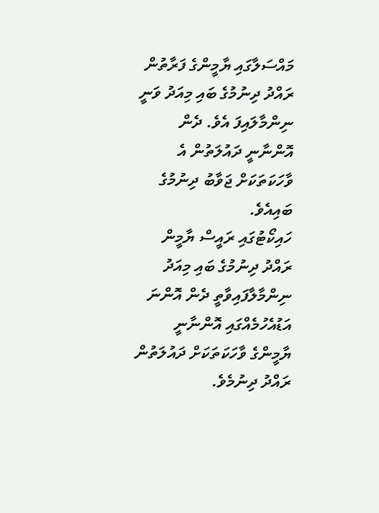މައްސަލާގައި ޔާމީންގެ ފަރާތުން ރައްދު ދިނުމުގެ ބައި މިއަދު ވަނީ ނިންމާލައިފަ އެވެ. ދެން އޮންނާނީ ދައުލަތުން އެ ވާހަކަތަކަށް ޖަވާބު ދިނުމުގެ ބައިއެވެ.
ހައިކޯޓުގައި ރައީސް ޔާމީން ރައްދު ދިނުމުގެ ބައި މިއަދު ނިންމާލާފައިވާތީ ދެން އޮންނަ އަޑުއެހުމެއްގައި އޮންނާނީ ޔާމީންގެ ވާހަކަތަކަށް ދައުލަތުން ރައްދު ދިނުމެވެ.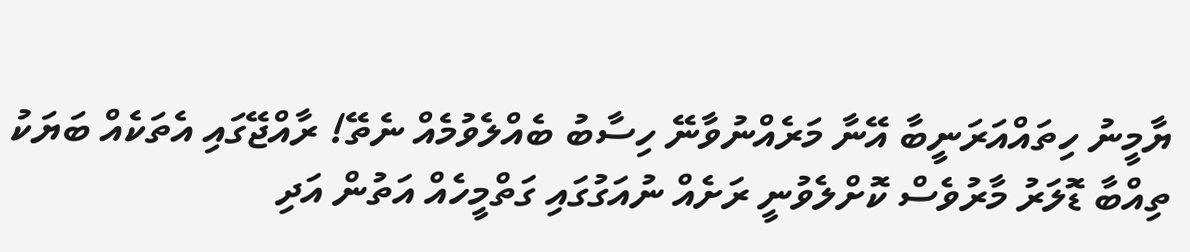ޔާމީނު ހިތައްއަރަނީބާ އޭނާ މަރެއްނުވާނޭ ހިސާބު ބެއްލެވުމެއް ނެތޭ! ރާއްޖޭގައި އެތަކެއް ބަޔަކު ތިއްބާ ޑޮލަރު މާރުވެސް ކޮށްލެވުނީ ރަށެއް ނުއަގުގައި ގަތްމީހެއް އަތުން އަދި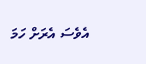އެވެސަ އެރަށް ހަމަ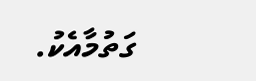ގަތުމާއެކު.